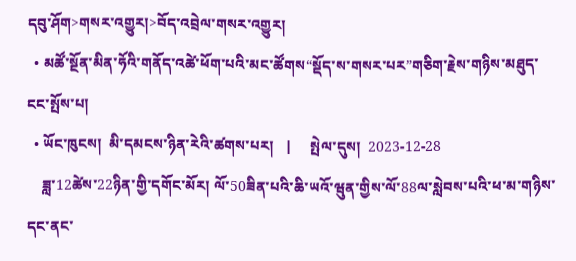དབུ་ཤོག>གསར་འགྱུར།>བོད་འབྲེལ་གསར་འགྱུར།
  • མཚོ་སྔོན་མིན་ཧོའི་གནོད་འཚེ་ཕོག་པའི་མང་ཚོགས“སྡོད་ས་གསར་པར”གཅིག་རྗེས་གཉིས་མཐུད་ངང་སྤོས་པ།
  • ཡོང་ཁུངས།  མི་དམངས་ཉིན་རེའི་ཚགས་པར།   |     སྤེལ་དུས།  2023-12-28
    ཟླ་12ཚེས་22ཉིན་གྱི་དགོང་མོར། ལོ་50ཟིན་པའི་ཆི་ཡའོ་ཝུན་གྱིས་ལོ་88ལ་སླེབས་པའི་ཕ་མ་གཉིས་དང་ནང་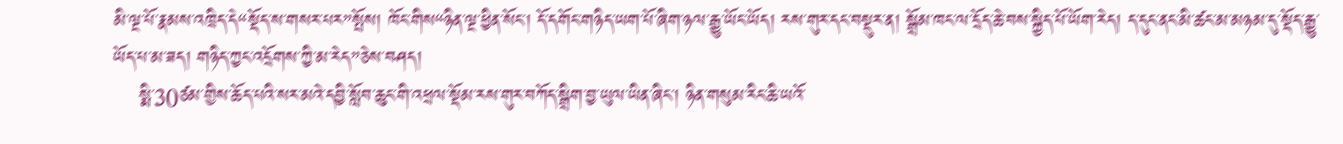མི་ལྔ་པོ་རྣམས་འཁྲིད་དེ“སྡོད་ས་གསར་པར”སྤོས། ཁོང་གིས“ཉིན་ལྔ་ཕྱིན་སོང་། དོ་དགོང་གཉིད་ཡག་པོ་ཞིག་ཉལ་རྒྱུ་ཡོང་ཡོད། རས་གུར་དང་བསྡུར་ན། སྒྲོམ་ཁང་ལ་དྲོད་ཆེ་བས་སྐྱིད་པོ་ཡོག་རེད། ད་དུང་ནང་མི་ཚང་མ་མཉམ་དུ་སྡོད་རྒྱུ་ཡོད་པ་མ་ཟད། གཉིད་ཀྱང་འདྲོགས་ཀྱི་མ་རེད”ཅེས་བཤད།
    སྨི་30ཙམ་གྱིས་ཆོད་པའི་སར་མའེ་དབྱི་སློབ་ཆུང་གི་འཕྲལ་སྡོམ་རས་གུར་བཀོད་སྒྲིག་བྱ་ཡུལ་ཡིན་ཞིང་། ཉིན་གསུམ་རིང་ཆི་ཡའོ་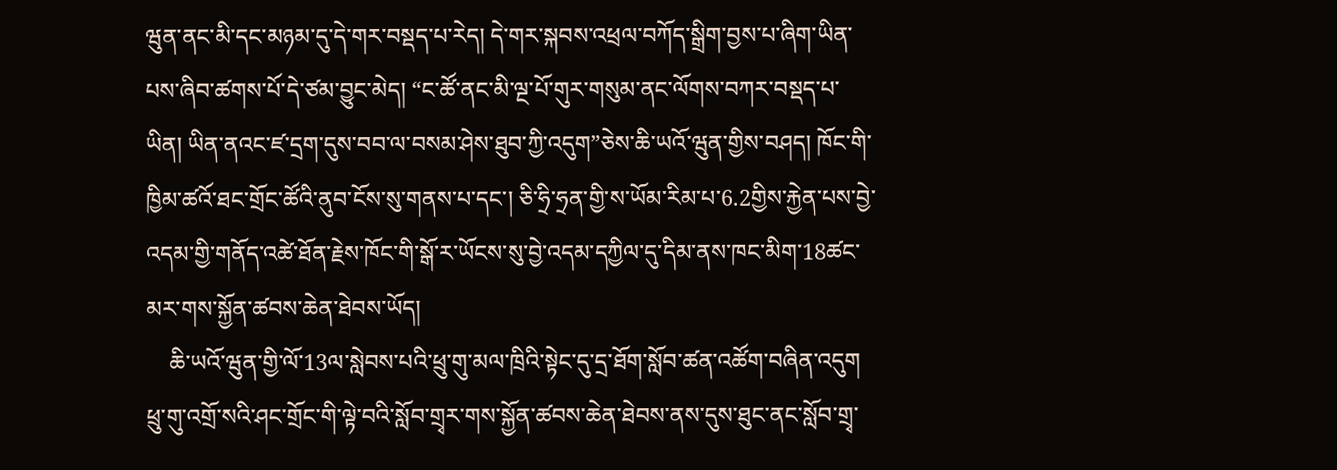ཝུན་ནང་མི་དང་མཉམ་དུ་དེ་གར་བསྡད་པ་རེད། དེ་གར་སྐབས་འཕྲལ་བཀོད་སྒྲིག་བྱས་པ་ཞིག་ཡིན་པས་ཞིབ་ཚགས་པོ་དེ་ཙམ་བྱུང་མེད། “ང་ཚོ་ནང་མི་ལྔ་པོ་གུར་གསུམ་ནང་ལོགས་བཀར་བསྡད་པ་ཡིན། ཡིན་ནའང་ཛ་དྲག་དུས་བབ་ལ་བསམ་ཤེས་ཐུབ་ཀྱི་འདུག”ཅེས་ཆི་ཡའོ་ཝུན་གྱིས་བཤད། ཁོང་གི་ཁྱིམ་ཚའོ་ཐང་གྲོང་ཚོའི་ནུབ་ངོས་སུ་གནས་པ་དང་། ཅི་ཧྲི་ཧྲན་གྱི་ས་ཡོམ་རིམ་པ་6.2གྱིས་རྐྱེན་པས་བྱེ་འདམ་གྱི་གནོད་འཚེ་ཐོན་རྗེས་ཁོང་གི་སྒོ་ར་ཡོངས་སུ་བྱེ་འདམ་དཀྱིལ་དུ་དིམ་ནས་ཁང་མིག་18ཚང་མར་གས་སྐྱོན་ཚབས་ཆེན་ཐེབས་ཡོད།
    ཆི་ཡའོ་ཝུན་གྱི་ལོ་13ལ་སླེབས་པའི་ཕྲུ་གུ་མལ་ཁྲིའི་སྟེང་དུ་དྲ་ཐོག་སློབ་ཚན་འཚོག་བཞིན་འདུག ཕྲུ་གུ་འགྲོ་སའི་ཤང་གྲོང་གི་ལྟེ་བའི་སློབ་གྲྭར་གས་སྐྱོན་ཚབས་ཆེན་ཐེབས་ནས་དུས་ཐུང་ནང་སློབ་གྲྭ་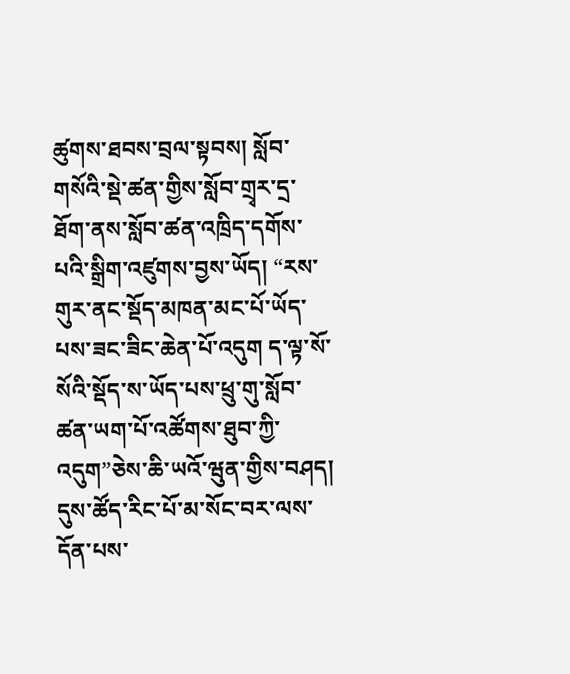ཚུགས་ཐབས་བྲལ་སྟབས། སློབ་གསོའི་སྡེ་ཚན་གྱིས་སློབ་གྲྭར་དྲ་ཐོག་ནས་སློབ་ཚན་འཁྲིད་དགོས་པའི་སྒྲིག་འཛུགས་བྱས་ཡོད། “རས་གུར་ནང་སྡོད་མཁན་མང་པོ་ཡོད་པས་ཟང་ཟིང་ཆེན་པོ་འདུག ད་ལྟ་སོ་སོའི་སྡོད་ས་ཡོད་པས་ཕྲུ་གུ་སློབ་ཚན་ཡག་པོ་འཚོགས་ཐུབ་ཀྱི་འདུག”ཅེས་ཆི་ཡའོ་ཝུན་གྱིས་བཤད། དུས་ཚོད་རིང་པོ་མ་སོང་བར་ལས་དོན་པས་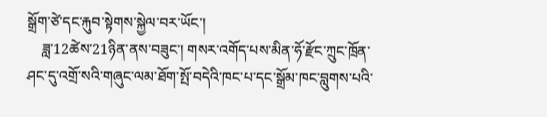སྒྲོག་ཙེ་དང་རྐུབ་སྟེགས་སྐྱེལ་བར་ཡོང་།
    ཟླ་12ཚེས་21ཉིན་ནས་བཟུང་། གསར་འགོད་པས་མིན་ཧོ་རྫོང་ཀྲུང་ཁྲོན་ཤང་དུ་འགྲོ་སའི་གཞུང་ལམ་ཐོག་སྤོ་བདེའི་ཁང་པ་དང་སྒྲོམ་ཁང་བླུགས་པའི་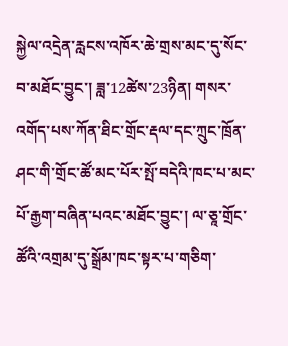སྐྱེལ་འདྲེན་རླངས་འཁོར་ཆེ་གྲས་མང་དུ་སོང་བ་མཐོང་བྱུང་། ཟླ་12ཚེས་23ཉིན། གསར་འགོད་པས་ཀོན་ཐིང་གྲོང་རྡལ་དང་ཀྲུང་ཁྲོན་ཤང་གི་གྲོང་ཚོ་མང་པོར་སྤོ་བདེའི་ཁང་པ་མང་པོ་རྒྱག་བཞིན་པའང་མཐོང་བྱུང་། ལ་ཅཱ་གྲོང་ཚོའི་འགྲམ་དུ་སྒྲོམ་ཁང་སྟར་པ་གཅིག་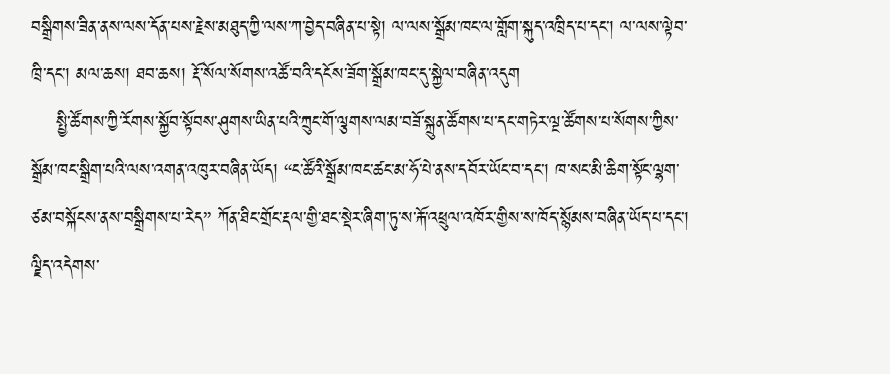བསྒྲིགས་ཟིན་ནས་ལས་དོན་པས་རྗེས་མཐུད་ཀྱི་ལས་ཀ་བྱེད་བཞིན་པ་སྟེ། ལ་ལས་སྒྲོམ་ཁང་ལ་གློག་སྐུད་འཁྲིད་པ་དང་། ལ་ལས་ལྟེབ་ཁྲི་དང་། མལ་ཆས། ཐབ་ཆས། རྡོ་སོལ་སོགས་འཚོ་བའི་དངོས་ཟོག་སྒྲོམ་ཁང་དུ་སྐྱེལ་བཞིན་འདུག
    སྤྱི་ཚོགས་ཀྱི་རོགས་སྐྱོབ་སྟོབས་ཤུགས་ཡིན་པའི་ཀྲུང་གོ་ལྕགས་ལམ་བཟོ་སྐྲུན་ཚོགས་པ་དང་གཏེར་ལྔ་ཚོགས་པ་སོགས་ཀྱིས་སྒྲོམ་ཁང་སྒྲིག་པའི་ལས་འགན་འཁུར་བཞིན་ཡོད། “ང་ཚོའི་སྒྲོམ་ཁང་ཚང་མ་ཧོ་པེ་ནས་དབོར་ཡོང་བ་དང་། ཁ་སང་མི་ཆིག་སྟོང་ལྷག་ཙམ་བསྐོངས་ནས་བསྒྲིགས་པ་རེད” ཀོན་ཐིང་གྲོང་རྡལ་གྱི་ཐང་སྡེར་ཞིག་ཏུ་ས་རྐོ་འཕྲུལ་འཁོར་གྱིས་ས་ཁོད་སྙོམས་བཞིན་ཡོད་པ་དང་། ལྗིད་འདེགས་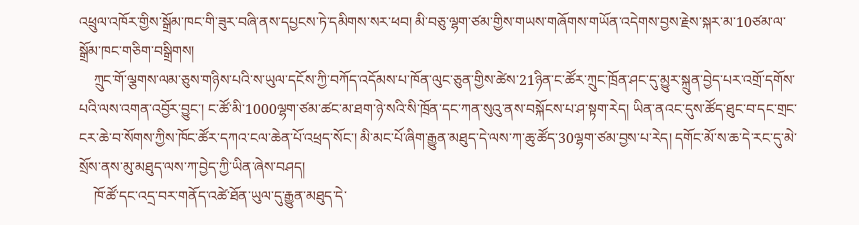འཕྲུལ་འཁོར་གྱིས་སྒྲོམ་ཁང་གི་ཟུར་བཞི་ནས་དཔྱངས་ཏེ་དམིགས་སར་ཕབ། མི་བཅུ་ལྷག་ཙམ་གྱིས་གཡས་གཞོགས་གཡོན་འདེགས་བྱས་རྗེས་སྐར་མ་10ཙམ་ལ་སྒྲོམ་ཁང་གཅིག་བསྒྲིགས།
    ཀྲུང་གོ་ལྕགས་ལམ་ཅུས་གཉིས་པའི་ས་ཡུལ་དངོས་ཀྱི་བཀོད་འདོམས་པ་ཁོན་ལུང་ཅུན་གྱིས་ཚེས་21ཉིན་ང་ཚོར་ཀྲུང་ཁྲོན་ཤང་དུ་མྱུར་སྐྲུན་བྱེད་པར་འགྲོ་དགོས་པའི་ལས་འགན་འབྱོར་བྱུང་། ང་ཚོ་མི་1000ལྷག་ཙམ་ཚང་མ་ཐག་ཉེ་སའི་སི་ཁྲོན་དང་ཀན་སུའུ་ནས་བསྐོངས་པ་ཤ་སྟག་རེད། ཡིན་ནའང་དུས་ཚོད་ཐུང་བ་དང་གྲང་ངར་ཆེ་བ་སོགས་ཀྱིས་ཁོང་ཚོར་དཀའ་ངལ་ཆེན་པོ་འཕྲད་སོང་། མི་མང་པོ་ཞིག་རྒྱུན་མཐུད་དེ་ལས་ཀ་ཆུ་ཚོད་30ལྷག་ཙམ་བྱས་པ་རེད། དགོང་མོ་ས་ཆ་དེ་རང་དུ་མེ་སྲོས་ནས་མུ་མཐུད་ལས་ཀ་བྱེད་ཀྱི་ཡིན་ཞེས་བཤད།
    ཁོ་ཚོ་དང་འདྲ་བར་གནོད་འཚེ་ཐོན་ཡུལ་དུ་རྒྱུན་མཐུད་དེ་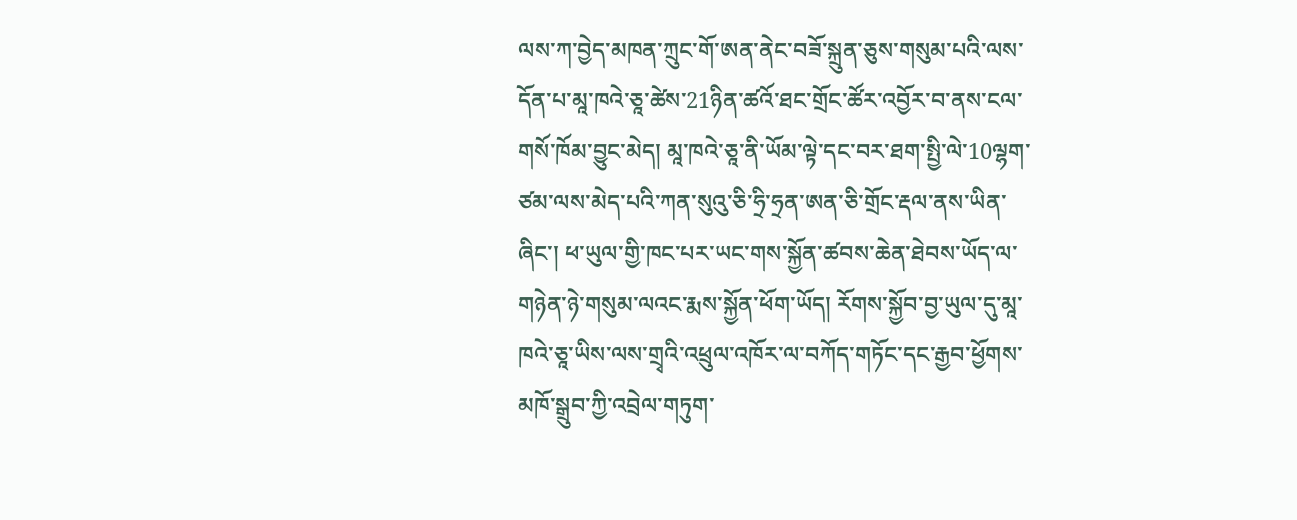ལས་ཀ་བྱེད་མཁན་ཀྲུང་གོ་ཨན་ནེང་བཟོ་སྐྲུན་ཅུས་གསུམ་པའི་ལས་དོན་པ་མཱ་ཁའེ་ཅཱ་ཚེས་21ཉིན་ཚའོ་ཐང་གྲོང་ཚོར་འབྱོར་བ་ནས་ངལ་གསོ་ཁོམ་བྱུང་མེད། མཱ་ཁའེ་ཅཱ་ནི་ཡོམ་ལྟེ་དང་བར་ཐག་སྤྱི་ལེ་10ལྷག་ཙམ་ལས་མེད་པའི་ཀན་སུའུ་ཅི་ཧྲི་ཧྲན་ཨན་ཅི་གྲོང་རྡལ་ནས་ཡིན་ཞིང་། ཕ་ཡུལ་གྱི་ཁང་པར་ཡང་གས་སྐྱོན་ཚབས་ཆེན་ཐེབས་ཡོད་ལ་གཉེན་ཉེ་གསུམ་ལའང་རྨས་སྐྱོན་ཕོག་ཡོད། རོགས་སྐྱོབ་བྱ་ཡུལ་དུ་མཱ་ཁའེ་ཅཱ་ཡིས་ལས་གྲྭའི་འཕྲུལ་འཁོར་ལ་བཀོད་གཏོང་དང་རྒྱབ་ཕྱོགས་མཁོ་སྒྲུབ་ཀྱི་འབྲེལ་གཏུག་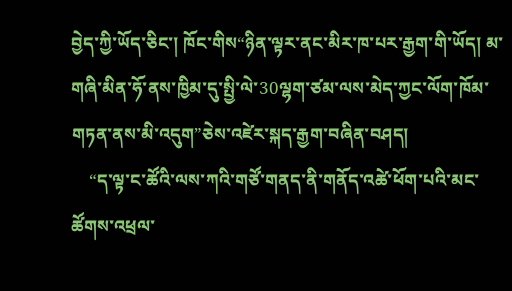བྱེད་ཀྱི་ཡོད་ཅིང་། ཁོང་གིས“ཉིན་ལྟར་ནང་མིར་ཁ་པར་རྒྱག་གི་ཡོད། མ་གཞི་མིན་ཧོ་ནས་ཁྱིམ་དུ་སྤྱི་ལེ་30ལྷག་ཙམ་ལས་མེད་ཀྱང་ལོག་ཁོམ་གཏན་ནས་མི་འདུག”ཅེས་འཛེར་སྐད་རྒྱག་བཞིན་བཤད།
    “ད་ལྟ་ང་ཚོའི་ལས་ཀའི་གཙོ་གནད་ནི་གནོད་འཚེ་ཕོག་པའི་མང་ཚོགས་འཕྲལ་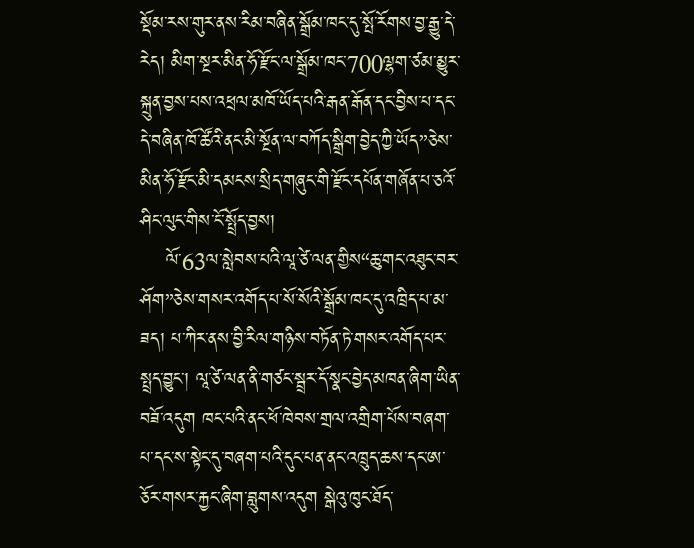སྡོམ་རས་གུར་ནས་རིམ་བཞིན་སྒྲོམ་ཁང་དུ་སྤོ་རོགས་བྱ་རྒྱུ་དེ་རེད། མིག་སྔར་མིན་ཧོ་རྫོང་ལ་སྒྲོམ་ཁང་700ལྷག་ཙམ་མྱུར་སྐྲུན་བྱས་པས་འཕྲལ་མཁོ་ཡོད་པའི་རྒན་རྒོན་དང་བྱིས་པ་དང་དེ་བཞིན་ཁོ་ཚོའི་ནང་མི་སྔོན་ལ་བཀོད་སྒྲིག་བྱེད་ཀྱི་ཡོད”ཅེས་མིན་ཧོ་རྫོང་མི་དམངས་སྲིད་གཞུང་གི་རྫོང་དཔོན་གཞོན་པ་ཅའོ་ཤིང་ལུང་གིས་ངོ་སྤྲོད་བྱས།
    ལོ་63ལ་སླེབས་པའི་ལཱ་ཙེ་ལན་གྱིས“ཆུ་གང་འཐུང་བར་ཤོག”ཅེས་གསར་འགོད་པ་སོ་སོའི་སྒྲོམ་ཁང་དུ་འཁྲིད་པ་མ་ཟད། པ་ཀིར་ནས་བྱི་རིལ་གཉིས་བཏོན་ཏེ་གསར་འགོད་པར་སྤྲད་བྱུང་། ལཱ་ཙེ་ལན་ནི་གཙང་སྦྲར་དོ་སྣང་བྱེད་མཁན་ཞིག་ཡིན་བཟོ་འདུག ཁང་པའི་ནང་ཕོ་ཁེབས་གྲལ་འགྲིག་པོས་བཞག་པ་དང་ས་སྟེང་དུ་བཞག་པའི་དུང་པན་ནང་འཁྲུད་ཆས་དང་ཨ་ཅོར་གསར་རྐྱང་ཞིག་བླུགས་འདུག སྒེའུ་ཁུང་ཐོད་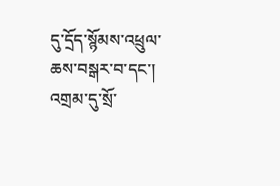དུ་དྲོད་སྙོམས་འཕྲུལ་ཆས་བསྒར་བ་དང་། འགྲམ་དུ་སྲོ་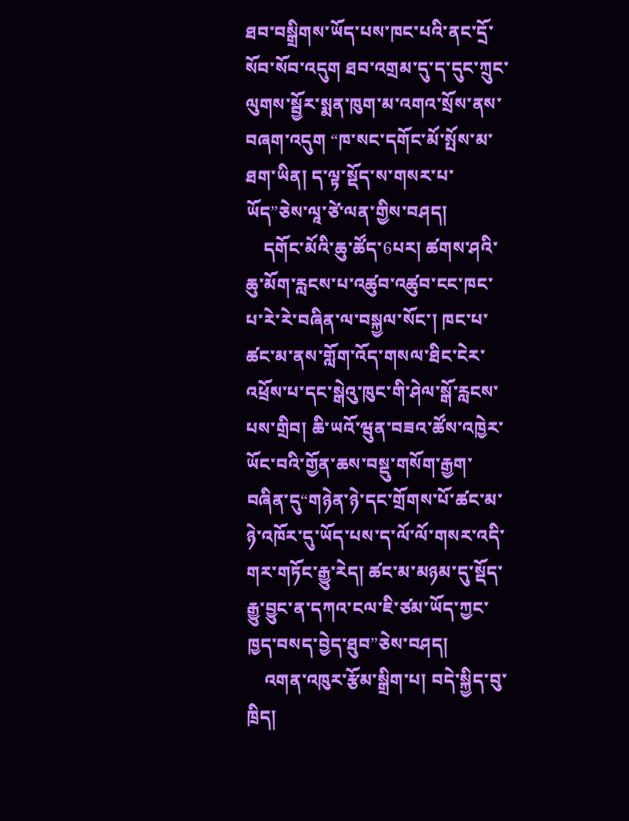ཐབ་བསྒྲིགས་ཡོད་པས་ཁང་པའི་ནང་དྲོ་སོབ་སོབ་འདུག ཐབ་འགྲམ་དུ་ད་དུང་ཀྲུང་ལུགས་སྦྱོར་སྨན་ཁུག་མ་འགའ་སྲོས་ནས་བཞག་འདུག “ཁ་སང་དགོང་མོ་སྤོས་མ་ཐག་ཡིན། ད་ལྟ་སྡོད་ས་གསར་པ་ཡོད”ཅེས་ལཱ་ཙེ་ལན་གྱིས་བཤད།
    དགོང་མོའི་ཆུ་ཚོད་6པར། ཚགས་ཤའི་ཆུ་མོག་རླངས་པ་འཚུབ་འཚུབ་ངང་ཁང་པ་རེ་རེ་བཞིན་ལ་བསྐྱལ་སོང་། ཁང་པ་ཚང་མ་ནས་གློག་འོད་གསལ་ཐིང་ངེར་འཕྲོས་པ་དང་སྒེའུ་ཁུང་གི་ཤེལ་སྒོ་རླངས་པས་གྲིབ། ཆི་ཡའོ་ཝུན་བཟའ་ཚོས་འཁྱེར་ཡོང་བའི་གྱོན་ཆས་བསྡུ་གསོག་རྒྱག་བཞིན་དུ“གཉེན་ཉེ་དང་གྲོགས་པོ་ཚང་མ་ཉེ་འཁོར་དུ་ཡོད་པས་ད་ལོ་ལོ་གསར་འདི་གར་གཏོང་རྒྱུ་རེད། ཚང་མ་མཉམ་དུ་སྡོད་རྒྱུ་བྱུང་ན་དཀའ་ངལ་ཇི་ཙམ་ཡོད་ཀྱང་ཁྱད་བསད་བྱེད་ཐུབ”ཅེས་བཤད།
    འགན་འཁུར་རྩོམ་སྒྲིག་པ། བདེ་སྐྱིད་བུ་ཁྲིད།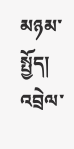མཉམ་སྤྱོད།
འབྲེལ་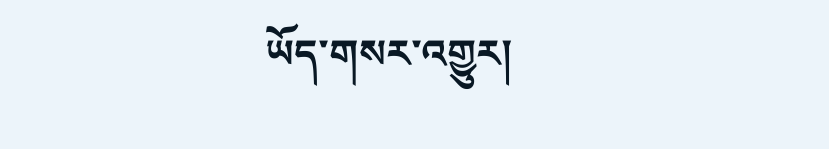ཡོད་གསར་འགྱུར།